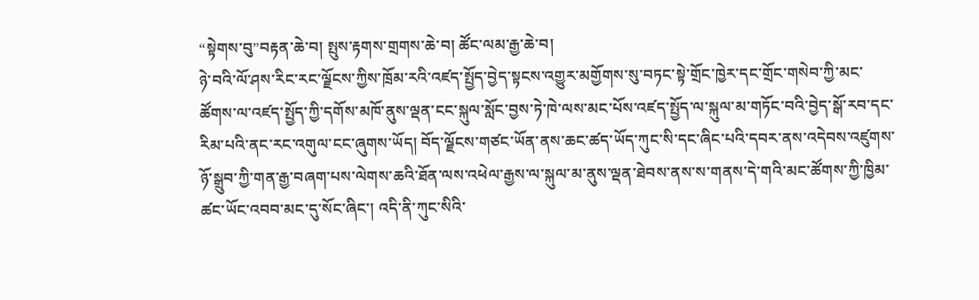“སྟེགས་བུ”བརྟན་ཆེ་བ། སྤུས་རྟགས་གྲགས་ཆེ་བ། ཚོང་ལམ་རྒྱ་ཆེ་བ།
ཉེ་བའི་ལོ་ཤས་རིང་རང་ལྗོངས་ཀྱིས་ཁྲོམ་རའི་འཛད་སྤྱོད་བྱེད་སྟངས་འགྱུར་མགྱོགས་སུ་བཏང་སྟེ་གྲོང་ཁྱེར་དང་གྲོང་གསེབ་ཀྱི་མང་ཚོགས་ལ་འཛད་སྤྱོད་ཀྱི་དགོས་མཁོ་ནུས་ལྡན་ངང་སྐུལ་སློང་བྱས་ཏེ་ཁེ་ལས་མང་པོས་འཛད་སྤྱོད་ལ་སྐུལ་མ་གཏོང་བའི་བྱེད་སྒོ་རབ་དང་རིམ་པའི་ནང་རང་འགུལ་ངང་ཞུགས་ཡོད། བོད་ལྗོངས་གཙང་ཡོན་ནས་ཆང་ཚད་ཡོད་ཀུང་སི་དང་ཞིང་པའི་དབར་ནས་འདེབས་འཛུགས་ཉོ་སྒྲུབ་ཀྱི་གན་རྒྱ་བཞག་པས་ལེགས་ཆའི་ཐོན་ལས་འཕེལ་རྒྱས་ལ་སྐུལ་མ་ནུས་ལྡན་ཐེབས་ནས་ས་གནས་དེ་གའི་མང་ཚོགས་ཀྱི་ཁྱིམ་ཚང་ཡོང་འབབ་མང་དུ་སོང་ཞིང་། འདི་ནི་ཀུང་སིའི་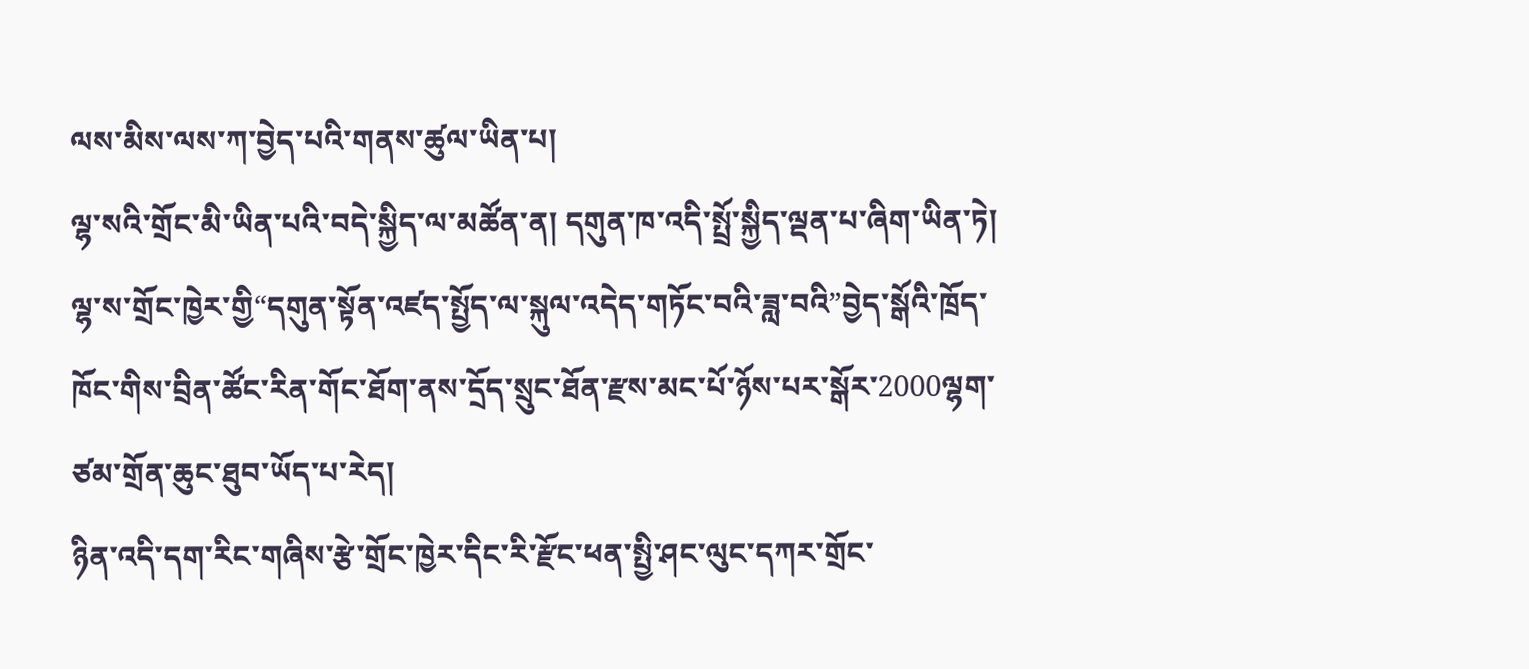ལས་མིས་ལས་ཀ་བྱེད་པའི་གནས་ཚུལ་ཡིན་པ།
ལྷ་སའི་གྲོང་མི་ཡིན་པའི་བདེ་སྐྱིད་ལ་མཚོན་ན། དགུན་ཁ་འདི་སྤྲོ་སྐྱིད་ལྡན་པ་ཞིག་ཡིན་ཏེ། ལྷ་ས་གྲོང་ཁྱེར་གྱི“དགུན་སྟོན་འཛད་སྤྱོད་ལ་སྐུལ་འདེད་གཏོང་བའི་ཟླ་བའི”བྱེད་སྒོའི་ཁྲོད་ཁོང་གིས་བྲིན་ཚོང་རིན་གོང་ཐོག་ནས་དྲོད་སྲུང་ཐོན་རྫས་མང་པོ་ཉོས་པར་སྒོར་2000ལྷག་ཙམ་གྲོན་ཆུང་ཐུབ་ཡོད་པ་རེད།
ཉིན་འདི་དག་རིང་གཞིས་རྩེ་གྲོང་ཁྱེར་དིང་རི་རྫོང་ཕན་སྤྱི་ཤང་ལུང་དཀར་གྲོང་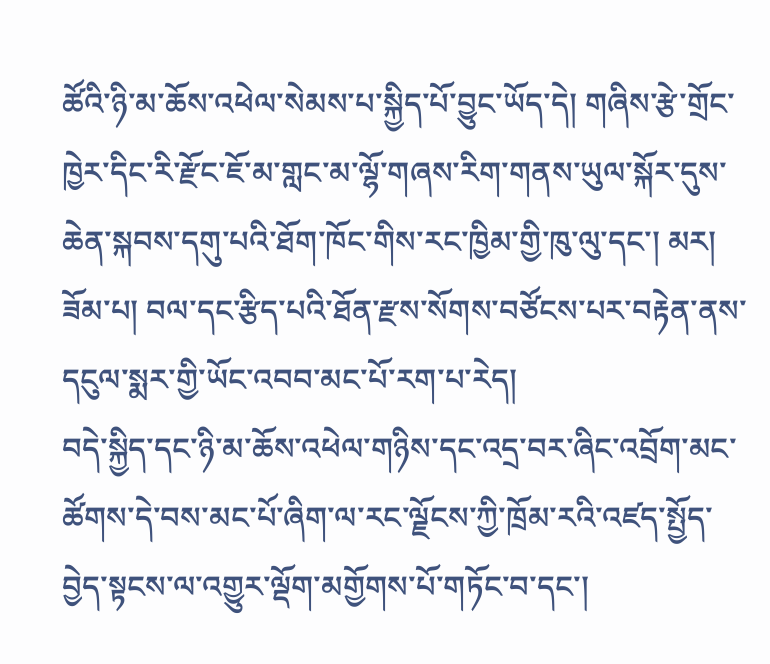ཚོའི་ཉི་མ་ཆོས་འཕེལ་སེམས་པ་སྐྱིད་པོ་བྱུང་ཡོད་དེ། གཞིས་རྩེ་གྲོང་ཁྱེར་དིང་རི་རྫོང་ཇོ་མ་གླང་མ་ལྷོ་གཞས་རིག་གནས་ཡུལ་སྐོར་དུས་ཆེན་སྐབས་དགུ་པའི་ཐོག་ཁོང་གིས་རང་ཁྱིམ་གྱི་ཁུ་ལུ་དང་། མར། ཟོམ་པ། བལ་དང་རྩིད་པའི་ཐོན་རྫས་སོགས་བཙོངས་པར་བརྟེན་ནས་དངུལ་སྨར་གྱི་ཡོང་འབབ་མང་པོ་རག་པ་རེད།
བདེ་སྐྱིད་དང་ཉི་མ་ཆོས་འཕེལ་གཉིས་དང་འདྲ་བར་ཞིང་འབྲོག་མང་ཚོགས་དེ་བས་མང་པོ་ཞིག་ལ་རང་ལྗོངས་ཀྱི་ཁྲོམ་རའི་འཛད་སྤྱོད་བྱེད་སྟངས་ལ་འགྱུར་ལྡོག་མགྱོགས་པོ་གཏོང་བ་དང་།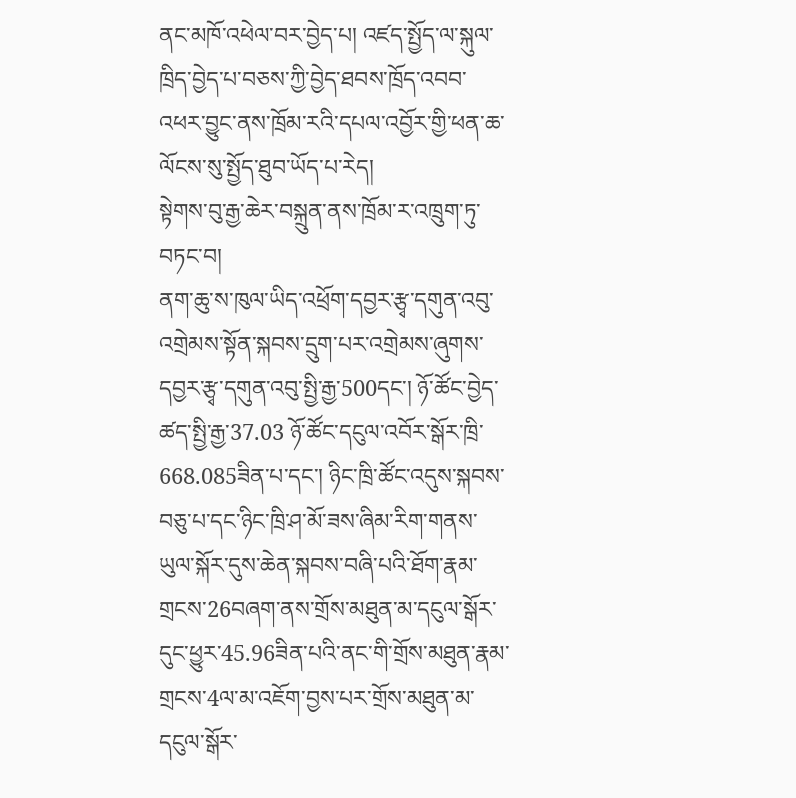ནང་མཁོ་འཕེལ་བར་བྱེད་པ། འཛད་སྤྱོད་ལ་སྐུལ་ཁྲིད་བྱེད་པ་བཅས་ཀྱི་བྱེད་ཐབས་ཁྲོད་འབབ་འཕར་བྱུང་ནས་ཁྲོམ་རའི་དཔལ་འབྱོར་གྱི་ཕན་ཆ་ལོངས་སུ་སྤྱོད་ཐུབ་ཡོད་པ་རེད།
སྟེགས་བུ་རྒྱ་ཆེར་བསྐྲུན་ནས་ཁྲོམ་ར་འཁྲུག་ཏུ་བཏང་བ།
ནག་ཆུ་ས་ཁུལ་ཡིད་འཕྲོག་དབྱར་རྩྭ་དགུན་འབུ་འགྲེམས་སྟོན་སྐབས་དྲུག་པར་འགྲེམས་ཞུགས་དབྱར་རྩྭ་དགུན་འབུ་སྤྱི་རྒྱ་500དང་། ཉོ་ཚོང་བྱེད་ཚད་སྤྱི་རྒྱ་37.03 ཉོ་ཚོང་དངུལ་འབོར་སྒོར་ཁྲི་668.085ཟིན་པ་དང་། ཉིང་ཁྲི་ཚོང་འདུས་སྐབས་བཅུ་པ་དང་ཉིང་ཁྲི་ཤ་མོ་ཟས་ཞིམ་རིག་གནས་ཡུལ་སྐོར་དུས་ཆེན་སྐབས་བཞི་པའི་ཐོག་རྣམ་གྲངས་26བཞག་ནས་གྲོས་མཐུན་མ་དངུལ་སྒོར་དུང་ཕྱུར་45.96ཟིན་པའི་ནང་གི་གྲོས་མཐུན་རྣམ་གྲངས་4ལ་མ་འཇོག་བྱས་པར་གྲོས་མཐུན་མ་དངུལ་སྒོར་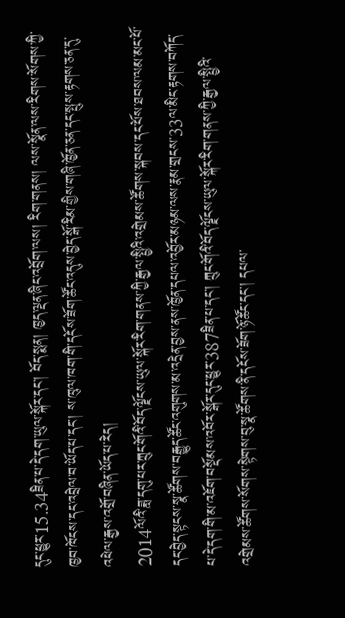དུང་ཕྱུར་15.34ཟིན་པ་དེ་དག་ཡུལ་སྐོར་དང་། བོད་སྨན། ཁྱད་ལྡན་ཞིང་འབྲོག་ལས། རིག་གནས། ལས་སྣོན་ལས་རིགས་སོགས་ཀྱི་ཁྱབ་ཁོངས་དང་འབྲེལ་བ་ཡོད་པ་དང་། ས་ཁུལ་ཁག་གི་དངོས་ཟོག་ཚོང་འདུས་བྱེད་སྒོ་རིམ་གྱིས་གཞི་ཁྱོན་ཅན་དང་སྤུས་རྟགས་ཅན་དུ་འཕེལ་རྒྱས་འགྲོ་བཞིན་ཡོད་པ་རེད།
2014ལོའི་ཟླ་དགུ་པར་ཀྲུང་གོའི་བོད་ལྗོངས་ཡུལ་སྐོར་རིག་གནས་ཀྱི་རྒྱལ་སྤྱིའི་འགྲེམས་ཚོགས་སྐབས་དང་པོས་ཐབས་ལམ་མང་པོ་དང་བྱེད་སྟངས་སྣ་ཚོགས་བརྒྱུད་ཚོང་འགུགས་མ་འདྲེན་བྱས་ནས་ཁྱོན་དཔལ་འབྱོར་མཉམ་ལས་རྣམ་གྲངས་33ལ་མིང་རྟགས་བཀོད་པ་དེ་དག་གི་མ་འཇོག་བསྡོམས་འབོར་སྒོར་དུང་ཕྱུར་387ཟིན་པ་དང་། ཀྲུང་གོའི་བོད་ལྗོངས་ཡུལ་སྐོར་རིག་གནས་ཀྱི་རྒྱལ་སྤྱིའི་འགྲེམས་ཚོགས་སོགས་སྟེགས་བུ་སྣ་ཚོགས་ནི་དངོས་ཟོག་ཉོ་ཚོང་དང་། དཔལ་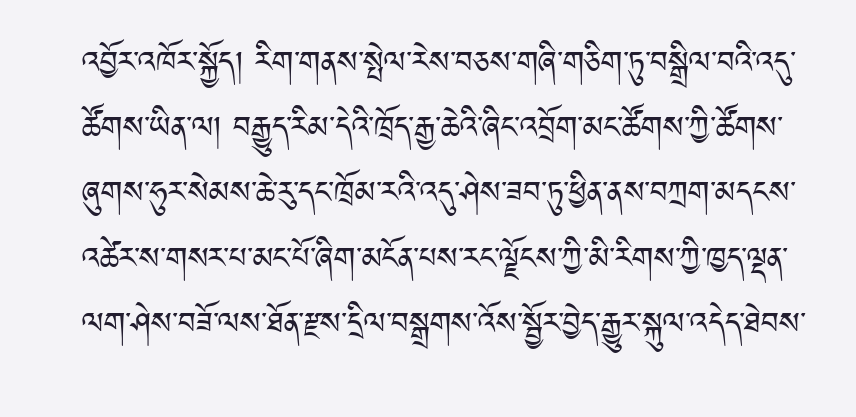འབྱོར་འཁོར་སྐྱོད། རིག་གནས་སྤེལ་རེས་བཅས་གཞི་གཅིག་ཏུ་བསྒྲིལ་བའི་འདུ་ཚོགས་ཡིན་ལ། བརྒྱུད་རིམ་དེའི་ཁྲོད་རྒྱ་ཆེའི་ཞིང་འབྲོག་མང་ཚོགས་ཀྱི་ཚོགས་ཞུགས་ཧུར་སེམས་ཆེ་རུ་དང་ཁྲོམ་རའི་འདུ་ཤེས་ཟབ་ཏུ་ཕྱིན་ནས་བཀྲག་མདངས་འཚེར་ས་གསར་པ་མང་པོ་ཞིག་མངོན་པས་རང་ལྗོངས་ཀྱི་མི་རིགས་ཀྱི་ཁྱད་ལྡན་ལག་ཤེས་བཟོ་ལས་ཐོན་རྫས་དྲིལ་བསྒྲགས་འོས་སྦྱོར་བྱེད་རྒྱུར་སྐུལ་འདེད་ཐེབས་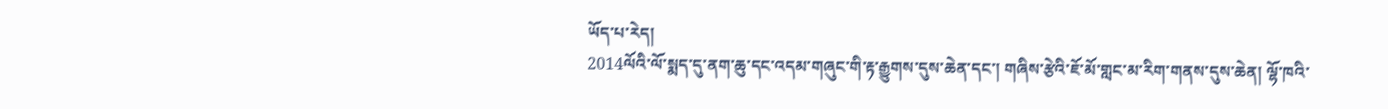ཡོད་པ་རེད།
2014ལོའི་ལོ་སྨད་དུ་ནག་ཆུ་དང་འདམ་གཞུང་གི་རྟ་རྒྱུགས་དུས་ཆེན་དང་། གཞིས་རྩེའི་ཇོ་མོ་གླང་མ་རིག་གནས་དུས་ཆེན། ལྷོ་ཁའི་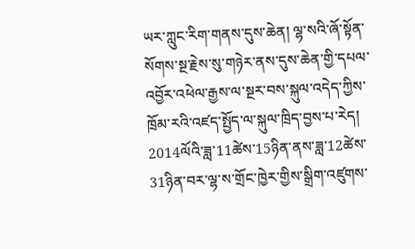ཡར་ཀླུང་རིག་གནས་དུས་ཆེན། ལྷ་སའི་ཞོ་སྟོན་སོགས་སྔ་རྗེས་སུ་གཉེར་ནས་དུས་ཆེན་གྱི་དཔལ་འབྱོར་འཕེལ་རྒྱས་ལ་སྔར་བས་སྐུལ་འདེད་ཀྱིས་ཁྲོམ་རའི་འཛད་སྤྱོད་ལ་སྐུལ་ཁྲིད་བྱས་པ་རེད།
2014ལོའི་ཟླ་11ཚེས་15ཉིན་ནས་ཟླ་12ཚེས་31ཉིན་བར་ལྷ་ས་གྲོང་ཁྱེར་གྱིས་སྒྲིག་འཛུགས་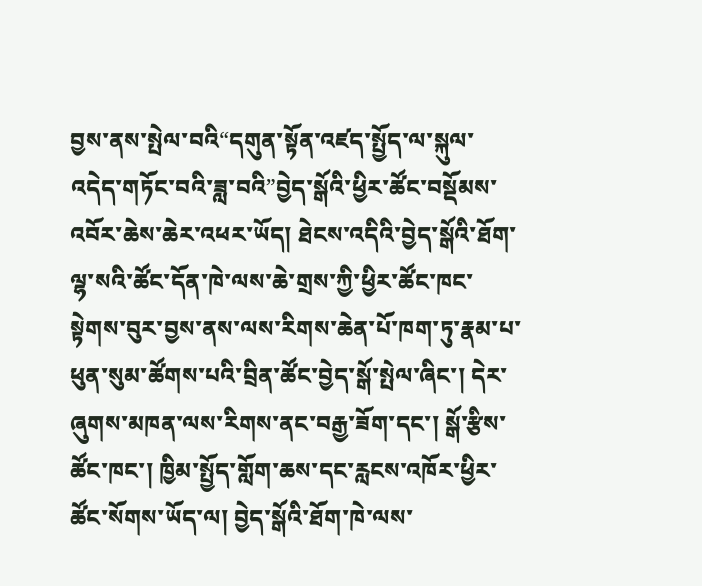བྱས་ནས་སྤེལ་བའི“དགུན་སྟོན་འཛད་སྤྱོད་ལ་སྐུལ་འདེད་གཏོང་བའི་ཟླ་བའི”བྱེད་སྒོའི་ཕྱིར་ཚོང་བསྡོམས་འབོར་ཆེས་ཆེར་འཕར་ཡོད། ཐེངས་འདིའི་བྱེད་སྒོའི་ཐོག་ལྷ་སའི་ཚོང་དོན་ཁེ་ལས་ཆེ་གྲས་ཀྱི་ཕྱིར་ཚོང་ཁང་སྟེགས་བུར་བྱས་ནས་ལས་རིགས་ཆེན་པོ་ཁག་ཏུ་རྣམ་པ་ཕུན་སུམ་ཚོགས་པའི་བྲིན་ཚོང་བྱེད་སྒོ་སྤེལ་ཞིང་། དེར་ཞུགས་མཁན་ལས་རིགས་ནང་བརྒྱ་ཟོག་དང་། སྒོ་རྩིས་ཚོང་ཁང་། ཁྱིམ་སྤྱོད་གློག་ཆས་དང་རླངས་འཁོར་ཕྱིར་ཚོང་སོགས་ཡོད་ལ། བྱེད་སྒོའི་ཐོག་ཁེ་ལས་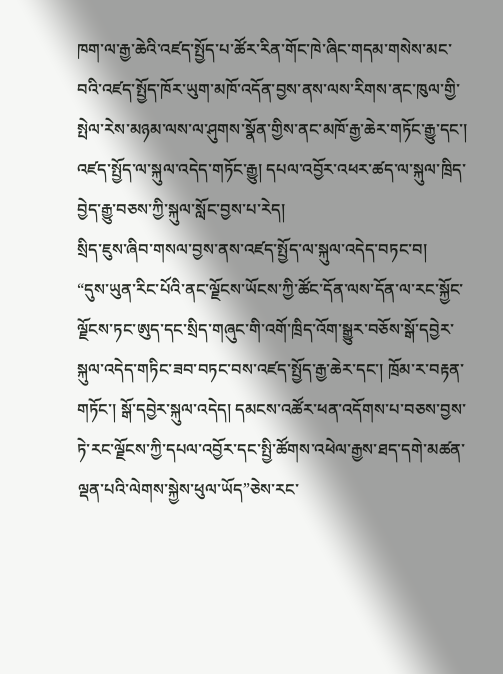ཁག་ལ་རྒྱ་ཆེའི་འཛད་སྤྱོད་པ་ཚོར་རིན་གོང་ཁེ་ཞིང་གདམ་གསེས་མང་བའི་འཛད་སྤྱོད་ཁོར་ཡུག་མཁོ་འདོན་བྱས་ནས་ལས་རིགས་ནང་ཁུལ་གྱི་སྤེལ་རེས་མཉམ་ལས་ལ་ཤུགས་སྣོན་གྱིས་ནང་མཁོ་རྒྱ་ཆེར་གཏོང་རྒྱུ་དང་། འཛད་སྤྱོད་ལ་སྐུལ་འདེད་གཏོང་རྒྱུ། དཔལ་འབྱོར་འཕར་ཚད་ལ་སྐུལ་ཁྲིད་བྱེད་རྒྱུ་བཅས་ཀྱི་སྐུལ་སློང་བྱས་པ་རེད།
སྲིད་ཇུས་ཞིབ་གསལ་བྱས་ནས་འཛད་སྤྱོད་ལ་སྐུལ་འདེད་བཏང་བ།
“དུས་ཡུན་རིང་པོའི་ནང་ལྗོངས་ཡོངས་ཀྱི་ཚོང་དོན་ལས་དོན་ལ་རང་སྐྱོང་ལྗོངས་ཏང་ཨུད་དང་སྲིད་གཞུང་གི་འགོ་ཁྲིད་འོག་སྒྱུར་བཅོས་སྒོ་དབྱེར་སྐུལ་འདེད་གཏིང་ཟབ་བཏང་བས་འཛད་སྤྱོད་རྒྱ་ཆེར་དང་། ཁྲོམ་ར་བརྟན་གཏོང་། སྒོ་དབྱེར་སྐུལ་འདེད། དམངས་འཚོར་ཕན་འདོགས་པ་བཅས་བྱས་ཏེ་རང་ལྗོངས་ཀྱི་དཔལ་འབྱོར་དང་སྤྱི་ཚོགས་འཕེལ་རྒྱས་ཐད་དགེ་མཚན་ལྡན་པའི་ལེགས་སྐྱེས་ཕུལ་ཡོད”ཅེས་རང་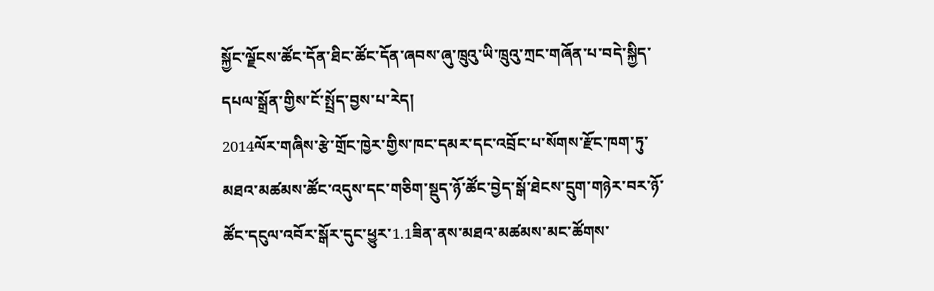སྐྱོང་ལྗོངས་ཚོང་དོན་ཐིང་ཚོང་དོན་ཞབས་ཞུ་ཁྲུའུ་ཡི་ཁྲུའུ་ཀྲང་གཞོན་པ་བདེ་སྐྱིད་དཔལ་སྒྲོན་གྱིས་ངོ་སྤྲོད་བྱས་པ་རེད།
2014ལོར་གཞིས་རྩེ་གྲོང་ཁྱེར་གྱིས་ཁང་དམར་དང་འབྲོང་པ་སོགས་རྫོང་ཁག་ཏུ་མཐའ་མཚམས་ཚོང་འདུས་དང་གཅིག་སྡུད་ཉོ་ཚོང་བྱེད་སྒོ་ཐེངས་དྲུག་གཉེར་བར་ཉོ་ཚོང་དངུལ་འབོར་སྒོར་དུང་ཕྱུར་1.1ཟིན་ནས་མཐའ་མཚམས་མང་ཚོགས་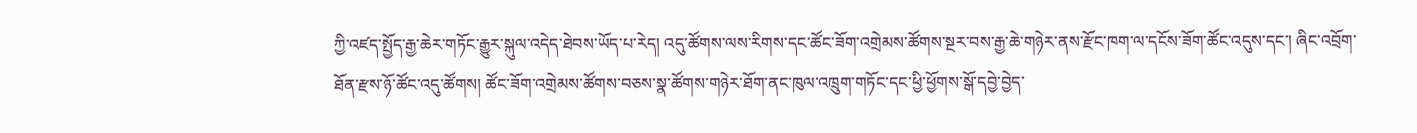ཀྱི་འཛད་སྤྱོད་རྒྱ་ཆེར་གཏོང་རྒྱུར་སྐུལ་འདེད་ཐེབས་ཡོད་པ་རེད། འདུ་ཚོགས་ལས་རིགས་དང་ཚོང་ཟོག་འགྲེམས་ཚོགས་སྔར་བས་རྒྱ་ཆེ་གཉེར་ནས་རྫོང་ཁག་ལ་དངོས་ཟོག་ཚོང་འདུས་དང་། ཞིང་འབྲོག་ཐོན་རྫས་ཉོ་ཚོང་འདུ་ཚོགས། ཚོང་ཟོག་འགྲེམས་ཚོགས་བཅས་སྣ་ཚོགས་གཉེར་ཐོག་ནང་ཁུལ་འཁྲུག་གཏོང་དང་ཕྱི་ཕྱོགས་སྒོ་དབྱེ་བྱེད་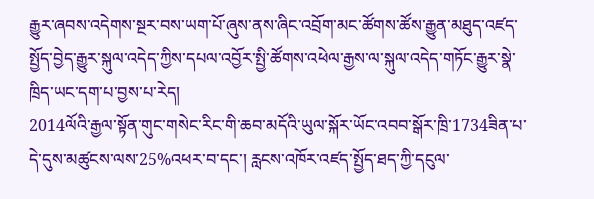རྒྱུར་ཞབས་འདེགས་སྔར་བས་ཡག་པོ་ཞུས་ནས་ཞིང་འབྲོག་མང་ཚོགས་ཚོས་རྒྱུན་མཐུད་འཛད་སྤྱོད་བྱེད་རྒྱུར་སྐུལ་འདེད་ཀྱིས་དཔལ་འབྱོར་སྤྱི་ཚོགས་འཕེལ་རྒྱས་ལ་སྐུལ་འདེད་གཏོང་རྒྱུར་སྣེ་ཁྲིད་ཡང་དག་པ་བྱས་པ་རེད།
2014ལོའི་རྒྱལ་སྟོན་གུང་གསེང་རིང་གི་ཆབ་མདོའི་ཡུལ་སྐོར་ཡོང་འབབ་སྒོར་ཁྲི་1734ཟིན་པ་དེ་དུས་མཚུངས་ལས་25%འཕར་བ་དང་། རླངས་འཁོར་འཛད་སྤྱོད་ཐད་ཀྱི་དངུལ་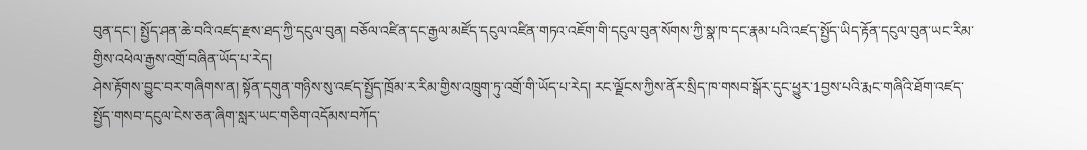བུན་དང་། སྤྱོད་ཤན་ཆེ་བའི་འཛད་རྫས་ཐད་ཀྱི་དངུལ་བུན། བཅོལ་འཛིན་དང་རྒྱལ་མཛོད་དངུལ་འཛིན་གཏའ་འཇོག་གི་དངུལ་བུན་སོགས་ཀྱི་སྣ་ཁ་དང་རྣམ་པའི་འཛད་སྤྱོད་ཡིད་རྟོན་དངུལ་བུན་ཡང་རིམ་གྱིས་འཕེལ་རྒྱས་འགྲོ་བཞིན་ཡོད་པ་རེད།
ཤེས་རྟོགས་བྱུང་བར་གཞིགས་ན། སྟོན་དགུན་གཉིས་སུ་འཛད་སྤྱོད་ཁྲོམ་ར་རིམ་གྱིས་འཁྲུག་ཏུ་འགྲོ་གི་ཡོད་པ་རེད། རང་ལྗོངས་ཀྱིས་ནོར་སྲིད་ཁ་གསབ་སྒོར་དུང་ཕྱུར་1བྱས་པའི་རྨང་གཞིའི་ཐོག་འཛད་སྤྱོད་གསབ་དངུལ་ངེས་ཅན་ཞིག་སླར་ཡང་གཅིག་འདོམས་བཀོད་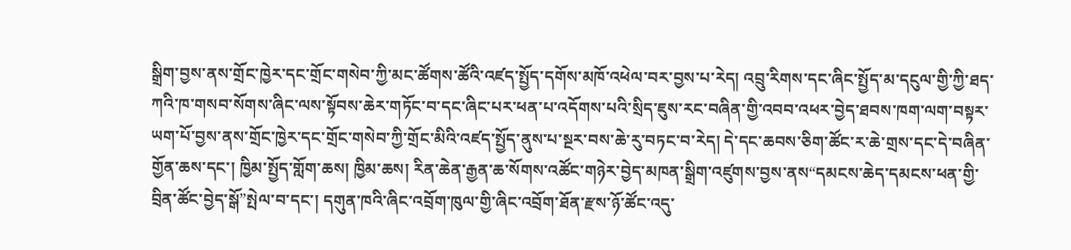སྒྲིག་བྱས་ནས་གྲོང་ཁྱེར་དང་གྲོང་གསེབ་ཀྱི་མང་ཚོགས་ཚོའི་འཛད་སྤྱོད་དགོས་མཁོ་འཕེལ་བར་བྱས་པ་རེད། འབྲུ་རིགས་དང་ཞིང་སྤྱོད་མ་དངུལ་གྱི་ཀྱི་ཐད་ཀའི་ཁ་གསབ་སོགས་ཞིང་ལས་སྟོབས་ཆེར་གཏོང་བ་དང་ཞིང་པར་ཕན་པ་འདོགས་པའི་སྲིད་ཇུས་རང་བཞིན་གྱི་འབབ་འཕར་བྱེད་ཐབས་ཁག་ལག་བསྟར་ཡག་པོ་བྱས་ནས་གྲོང་ཁྱེར་དང་གྲོང་གསེབ་ཀྱི་གྲོང་མིའི་འཛད་སྤྱོད་ནུས་པ་སྔར་བས་ཆེ་རུ་བཏང་བ་རེད། དེ་དང་ཆབས་ཅིག་ཚོང་ར་ཆེ་གྲས་དང་དེ་བཞིན་གྱོན་ཆས་དང་། ཁྱིམ་སྤྱོད་གློག་ཆས། ཁྱིམ་ཆས། རིན་ཆེན་རྒྱན་ཆ་སོགས་འཚོང་གཉེར་བྱེད་མཁན་སྒྲིག་འཛུགས་བྱས་ནས“དམངས་ཆེད་དམངས་ཕན་གྱི་བྲིན་ཚོང་བྱེད་སྒོ”སྤེལ་བ་དང་། དགུན་ཁའི་ཞིང་འབྲོག་ཁུལ་གྱི་ཞིང་འབྲོག་ཐོན་རྫས་ཉོ་ཚོང་འདུ་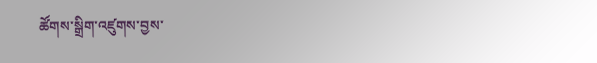ཚོགས་སྒྲིག་འཛུགས་བྱས་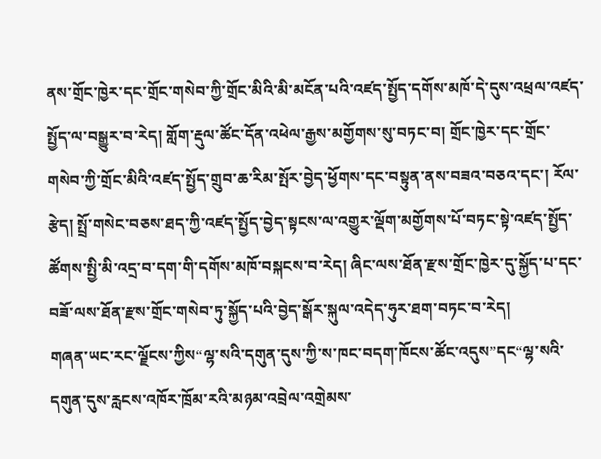ནས་གྲོང་ཁྱེར་དང་གྲོང་གསེབ་ཀྱི་གྲོང་མིའི་མི་མངོན་པའི་འཛད་སྤྱོད་དགོས་མཁོ་དེ་དུས་འཕྲལ་འཛད་སྤྱོད་ལ་བསྒྱུར་བ་རེད། གློག་རྡུལ་ཚོང་དོན་འཕེལ་རྒྱས་མགྱོགས་སུ་བཏང་བ། གྲོང་ཁྱེར་དང་གྲོང་གསེབ་ཀྱི་གྲོང་མིའི་འཛད་སྤྱོད་གྲུབ་ཆ་རིམ་སྤོར་བྱེད་ཕྱོགས་དང་བསྟུན་ནས་བཟའ་བཅའ་དང་། རོལ་རྩེད། སྤྲོ་གསེང་བཅས་ཐད་ཀྱི་འཛད་སྤྱོད་བྱེད་སྟངས་ལ་འགྱུར་ལྡོག་མགྱོགས་པོ་བཏང་སྟེ་འཛད་སྤྱོད་ཚོགས་སྤྱི་མི་འདྲ་བ་དག་གི་དགོས་མཁོ་བསྐངས་བ་རེད། ཞིང་ལས་ཐོན་རྫས་གྲོང་ཁྱེར་དུ་སྐྱོད་པ་དང་བཟོ་ལས་ཐོན་རྫས་གྲོང་གསེབ་ཏུ་སྐྱོད་པའི་བྱེད་སྒོར་སྐུལ་འདེད་ཧུར་ཐག་བཏང་བ་རེད།
གཞན་ཡང་རང་ལྗོངས་ཀྱིས“ལྷ་སའི་དགུན་དུས་ཀྱི་ས་ཁང་བདག་ཁོངས་ཚོང་འདུས”དང“ལྷ་སའི་དགུན་དུས་རླངས་འཁོར་ཁྲོམ་རའི་མཉམ་འབྲེལ་འགྲེམས་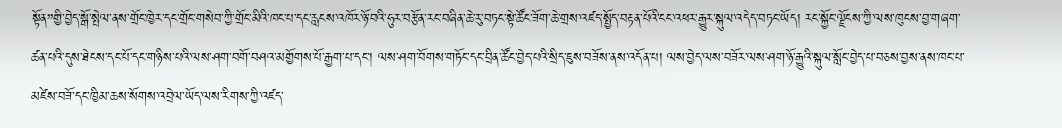སྟོན”གྱི་བྱེད་སྒོ་སྤེལ་ནས་གྲོང་ཁྱེར་དང་གྲོང་གསེབ་ཀྱི་གྲོང་མིའི་ཁང་པ་དང་རླངས་འཁོར་ཉོ་བའི་ཧུར་བརྩོན་རང་བཞིན་ཆེ་རུ་བཏང་སྟེ་ཚོང་ཟོག་ཆེ་གྲས་འཛད་སྤྱོད་བརྟན་པོའི་ངང་འཕར་རྒྱུར་སྐུལ་འདེད་བཏང་ཡོད། རང་སྐྱོང་ལྗོངས་ཀྱི་ལས་ཁུངས་བྱ་གཞག་ཚན་པའི་དུས་ཐེངས་དང་པོ་དང་གཉིས་པའི་ལས་ཤག་བགོ་བཤའ་མགྱོགས་པོ་རྒྱག་པ་དང་། ལས་ཤག་བོགས་གཏོང་དང་བྲིན་ཚོང་བྱེད་པའི་སྲིད་ཇུས་བཟོས་ནས་འདོན་པ། ལས་བྱེད་ལས་བཟོར་ལས་ཤག་ཉོ་རྒྱུའི་སྐུལ་སློང་བྱེད་པ་བཅས་བྱས་ནས་ཁང་པ་མཛེས་བཟོ་དང་ཁྱིམ་ཆས་སོགས་འབྲེལ་ཡོད་ལས་རིགས་ཀྱི་འཛད་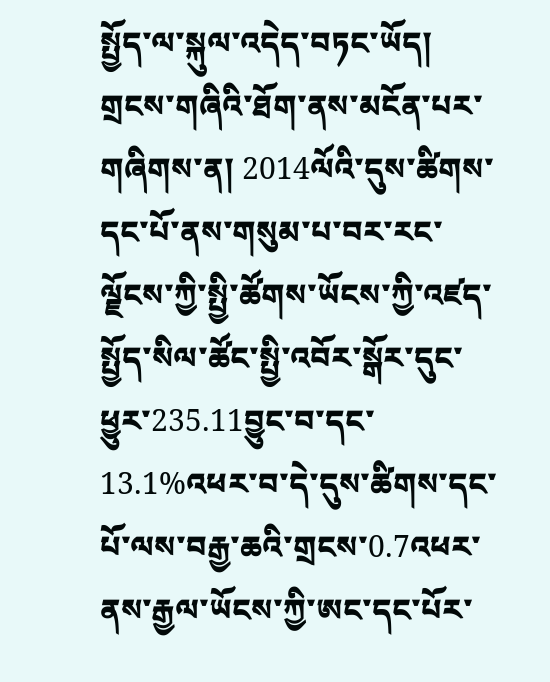སྤྱོད་ལ་སྐུལ་འདེད་བཏང་ཡོད།
གྲངས་གཞིའི་ཐོག་ནས་མངོན་པར་གཞིགས་ན། 2014ལོའི་དུས་ཚིགས་དང་པོ་ནས་གསུམ་པ་བར་རང་ལྗོངས་ཀྱི་སྤྱི་ཚོགས་ཡོངས་ཀྱི་འཛད་སྤྱོད་སིལ་ཚོང་སྤྱི་འབོར་སྒོར་དུང་ཕྱུར་235.11བྱུང་བ་དང་13.1%འཕར་བ་དེ་དུས་ཚིགས་དང་པོ་ལས་བརྒྱ་ཆའི་གྲངས་0.7འཕར་ནས་རྒྱལ་ཡོངས་ཀྱི་ཨང་དང་པོར་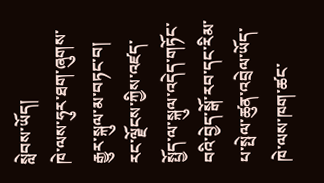སླེབས་ཡོད།
ཁེ་ལས་ཧུར་ཐག་ཞུགས་རྒྱུར་སྐུལ་མ་བཏང་བ།
རང་ལྗོངས་ཀྱིས་འཛད་སྤྱོད་ལ་སྐུལ་འདེད་གཏོང་བའི་བྱེད་སྒོ་རབ་དང་རིམ་པ་སྤེལ་ཚུན་འབྲེལ་ཡོད་ཁེ་ལས་ཁག་ཚང་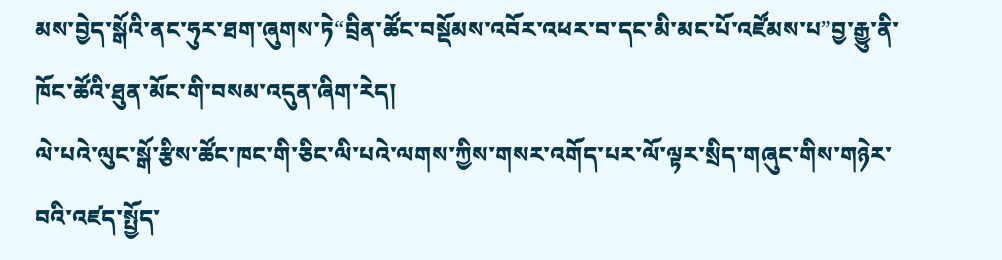མས་བྱེད་སྒོའི་ནང་ཧུར་ཐག་ཞུགས་ཏེ“བྲིན་ཚོང་བསྡོམས་འབོར་འཕར་བ་དང་མི་མང་པོ་འཛོམས་པ”བྱ་རྒྱུ་ནི་ཁོང་ཚོའི་ཐུན་མོང་གི་བསམ་འདུན་ཞིག་རེད།
ལེ་པའེ་ལུང་སྒོ་རྩིས་ཚོང་ཁང་གི་ཅིང་ལི་པའེ་ལགས་ཀྱིས་གསར་འགོད་པར་ལོ་ལྟར་སྲིད་གཞུང་གིས་གཉེར་བའི་འཛད་སྤྱོད་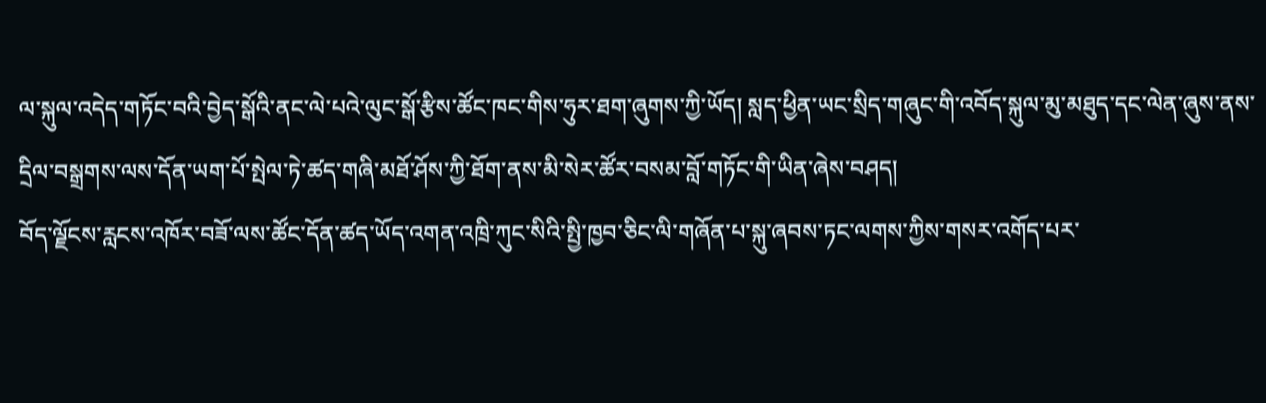ལ་སྐུལ་འདེད་གཏོང་བའི་བྱེད་སྒོའི་ནང་ལེ་པའེ་ལུང་སྒོ་རྩིས་ཚོང་ཁང་གིས་ཧུར་ཐག་ཞུགས་ཀྱི་ཡོད། སླད་ཕྱིན་ཡང་སྲིད་གཞུང་གི་འབོད་སྐུལ་མུ་མཐུད་དང་ལེན་ཞུས་ནས་དྲིལ་བསྒྲགས་ལས་དོན་ཡག་པོ་སྤེལ་ཏེ་ཚད་གཞི་མཐོ་ཤོས་ཀྱི་ཐོག་ནས་མི་སེར་ཚོར་བསམ་བློ་གཏོང་གི་ཡིན་ཞེས་བཤད།
བོད་ལྗོངས་རླངས་འཁོར་བཟོ་ལས་ཚོང་དོན་ཚད་ཡོད་འགན་འཁྲི་ཀུང་སིའི་སྤྱི་ཁྱབ་ཅིང་ལི་གཞོན་པ་སྐུ་ཞབས་ཏང་ལགས་ཀྱིས་གསར་འགོད་པར་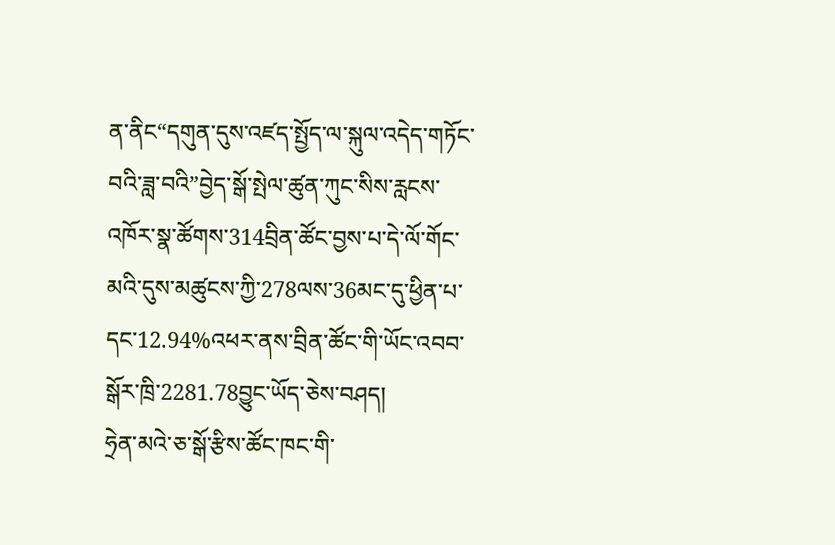ན་ནིང“དགུན་དུས་འཛད་སྤྱོད་ལ་སྐུལ་འདེད་གཏོང་བའི་ཟླ་བའི”བྱེད་སྒོ་སྤེལ་ཚུན་ཀུང་སིས་རླངས་འཁོར་སྣ་ཚོགས་314བྲིན་ཚོང་བྱས་པ་དེ་ལོ་གོང་མའི་དུས་མཚུངས་ཀྱི་278ལས་36མང་དུ་ཕྱིན་པ་དང་12.94%འཕར་ནས་བྲིན་ཚོང་གི་ཡོང་འབབ་སྒོར་ཁྲི་2281.78བྱུང་ཡོད་ཅེས་བཤད།
ཧྲེན་མའེ་ཅ་སྒོ་རྩིས་ཚོང་ཁང་གི་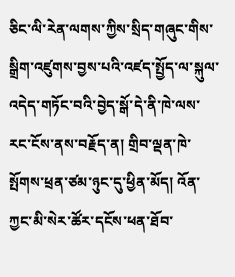ཅིང་ལི་རེན་ལགས་ཀྱིས་སྲིད་གཞུང་གིས་སྒྲིག་འཛུགས་བྱས་པའི་འཛད་སྤྱོད་ལ་སྐུལ་འདེད་གཏོང་བའི་བྱེད་སྒོ་དེ་ནི་ཁེ་ལས་རང་ངོས་ནས་བརྗོད་ན། གྲིབ་ལྡན་ཁེ་སྤོགས་ཕྲན་ཙམ་ཉུང་དུ་ཕྱིན་མོད། འོན་ཀྱང་མི་སེར་ཚོར་དངོས་ཕན་ཐོབ་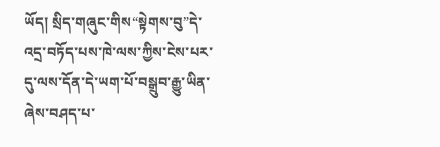ཡོད། སྲིད་གཞུང་གིས“སྟེགས་བུ”དེ་འདྲ་བཏོད་པས་ཁེ་ལས་ཀྱིས་ངེས་པར་དུ་ལས་དོན་དེ་ཡག་པོ་བསྒྲུབ་རྒྱུ་ཡིན་ཞེས་བཤད་པ་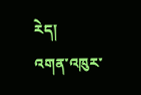རེད།
འགན་འཁུར་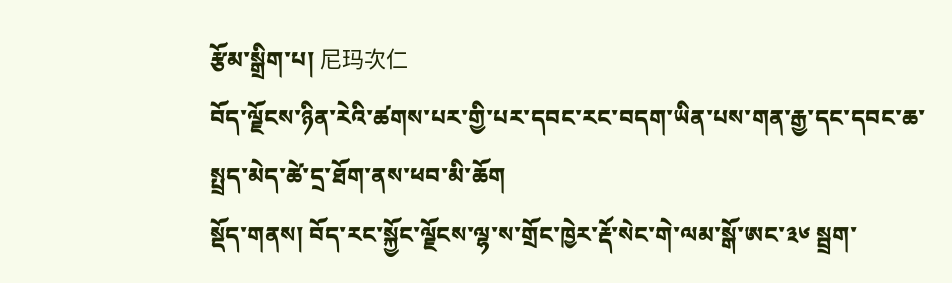རྩོམ་སྒྲིག་པ། 尼玛次仁
བོད་ལྗོངས་ཉིན་རེའི་ཚགས་པར་གྱི་པར་དབང་རང་བདག་ཡིན་པས་གན་རྒྱ་དང་དབང་ཆ་སྤྲད་མེད་ཚེ་དྲ་ཐོག་ནས་ཕབ་མི་ཆོག
སྡོད་གནས། བོད་རང་སྐྱོང་ལྗོངས་ལྷ་ས་གྲོང་ཁྱེར་རྡོ་སེང་གེ་ལམ་སྒོ་ཨང་༣༦ སྦྲག་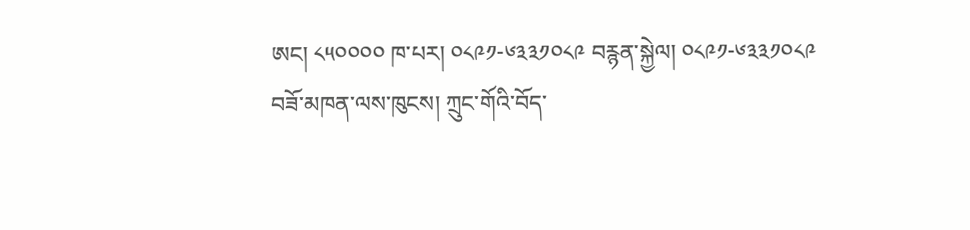ཨང། ༨༥༠༠༠༠ ཁ་པར། ༠༨༩༡-༦༣༣༡༠༨༩ བརྙན་སྐྱེལ། ༠༨༩༡-༦༣༣༡༠༨༩
བཟོ་མཁན་ལས་ཁུངས། ཀྲུང་གོའི་བོད་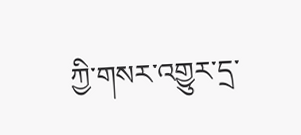ཀྱི་གསར་འགྱུར་དྲ་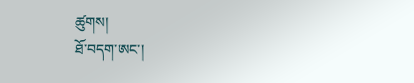ཚུགས།
ཐོ་བདག་ཨང་།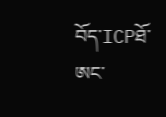བོད་ICPཐོ་ཨང་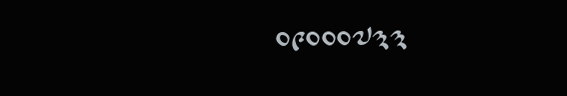༠༩༠༠༠༧༣༣